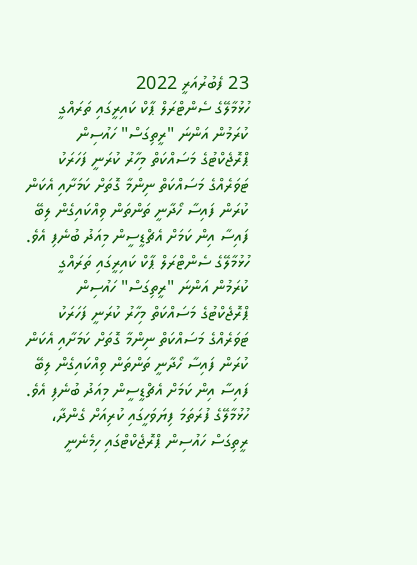23 ފެބުރުއަރީ 2022
ހުޅުމާލޭގެ ސެންޓްރަލް ޕާކް ކައިރީގައި ތަރައްގީ ކުރަމުން އަންނަ "ރީތިގަސް" ހައުސިން ޕްރޮޖެކްޓުގެ މަސައްކަތް މިހާރު ކުރަނީ ފަހަރަކު ޓަވަރެއްގެ މަސައްކަތް ނިންމާ ގޮތަށް ކަމަށާއި އެކަން ކުރަން ފައިސާ ހޯދާނީ ތަންތަން ވިއްކައިގެން ލިބޭ ފައިސާ އިން ކަމަށް އެޗްޑީސީން މިއަދު ބުނެފި އެވެ.
ހުޅުމާލޭގެ ސެންޓްރަލް ޕާކް ކައިރީގައި ތަރައްގީ ކުރަމުން އަންނަ "ރީތިގަސް" ހައުސިން ޕްރޮޖެކްޓުގެ މަސައްކަތް މިހާރު ކުރަނީ ފަހަރަކު ޓަވަރެއްގެ މަސައްކަތް ނިންމާ ގޮތަށް ކަމަށާއި އެކަން ކުރަން ފައިސާ ހޯދާނީ ތަންތަން ވިއްކައިގެން ލިބޭ ފައިސާ އިން ކަމަށް އެޗްޑީސީން މިއަދު ބުނެފި އެވެ.
ހުޅުމާލޭގެ ފުރަތަމަ ފިޔަވަހީގައި ކުރިއަށް ގެންދާ، ރީތިގަސް ހައުސިން ޕްރޮޖެކްޓްގައި ހިމެނެނީ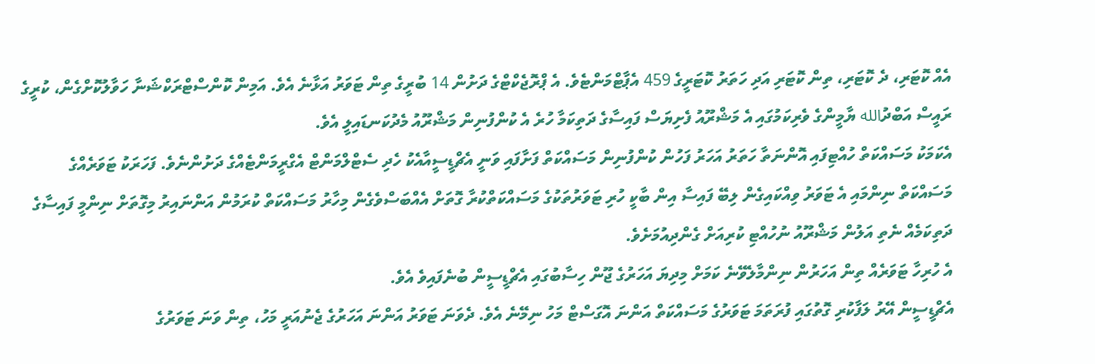އެއް ކޮޓަރި، ދެ ކޮޓަރި، ތިން ކޮޓަރި އަދި ހަތަރު ކޮޓަރީގެ 459 އެޕާޓްމަންޓެވެ. އެ ޕްރޮޖެކްޓްގެ ދަށުން 14 ބުރީގެ ތިން ޓަވަރު އަޅާނެ އެވެ. އަމިން ކޮންސްޓްރަކްޝަނާ ހަވާލުކޮށްގެން، ކުރީގެ ރައީސް އަބްދުالله ޔާމީންގެ ވެރިކަމުގައި އެ މަޝްރޫއު ފެށިޔަސް ފައިސާގެ ދަތިކަމާ ހުރެ އެ ކުންފުނިން މަޝްރޫއު މެދުކަނޑައިލީ އެވެ.
އެކަމަކު މަސައްކަތް ހުއްޓިފައި އޮންނަތާ ހަތަރު އަހަރު ފަހުން ކުންފުނިން މަސައްކަތް ފަށާފައި ވަނީ އެޗްޑީސީއާއެކު ހެދި ސެޓްލްމަންޓް އެގްރީމަންޓެއްގެ ދަށުންނެވެ. ފަހަރަކު ޓަވަރެއްގެ މަސައްކަތް ނިންމައި އެ ޓަވަރު ވިއްކައިގެން ލިބޭ ފައިސާ އިން ބާކީ ހުރި ޓަވަރުތަކުގެ މަސައްކަތްކުރާ ގޮތަށް އެއްބަސްވެގެން މިހާރު މަސައްކަތް ކުރަމުން އަންނައިރު މިގޮތަށް ނިންމީ ފައިސާގެ ދަތިކަމެއް ނެތި އަލުން މަޝްރޫއު ނުހުއްޓި ކުރިއަށް ގެންދިއުމަށެވެ.
އެ ހުރިހާ ޓަވަރެއް ތިން އަހަރުން ނިންމާލެވޭނެ ކަމަށް މިދިޔަ އަހަރުގެ ޖޫން ހިސާބުގައި އެޗްޑީސީން ބުނެފައިވެ އެވެ.
އެޗްޑީސީން އޭރު ލަފާކުރި ގޮތުގައި ފުރަތަމަ ޓަވަރުގެ މަސައްކަތް އަންނަ އޮގަސްޓް މަހު ނިމޭނެ އެވެ. ދެވަނަ ޓަވަރު އަންނަ އަހަރުގެ ޖެނުއަރީ މަހު، ތިން ވަނަ ޓަވަރުގެ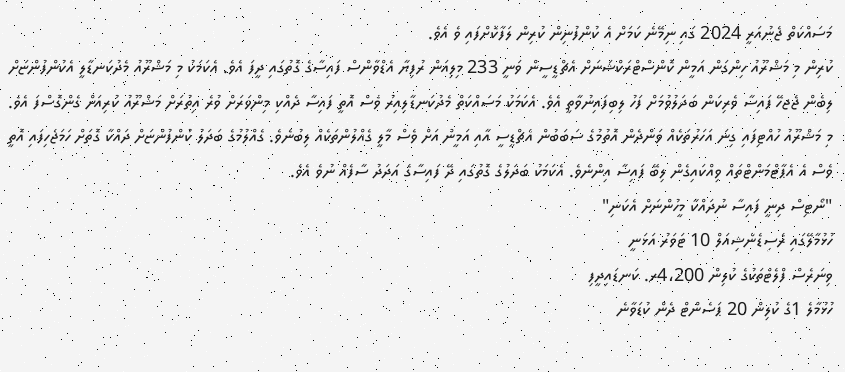މަސައްކަތް ޖެނުއަރީ 2024 ގައި ނިމޭނެ ކަމަށް އެ ކުންފުނިން ކުރިން ލަފާކޮށްފައި ވެ އެވެ.
ކުރިން މި މަޝްރޫއު ހިންގަން އަމީން ކޮންސްޓްރަކްޝަނަށް އެޗްޑީސީން ވަނީ 233 މިލިއަން ރުފިޔާ އެޑްވާންސް ފައިސާގެ ގޮތުގައި ދީފަ އެވެ. އެކަމަކު މި މަޝްރޫއު މެދުކަނޑާލީ އެކުންފުންޏަށް ލިބެން ޖެޖހޭ ފައިސާ ވެރިކަން ބަދަލުވުމަށް ފަހު ލިބިފައިނުވާތީ އެވެ. އެކަމަކު މަސައްކަތް މެދުކަނޑާލިއިރު ވެސް އޮތީ ފައިސާ ދެއްކި މިންވަރަށް ވުރެ އިތުރަށް މަޝްރޫއު ކުރިއަށް ގެންގޮސްފަ އެވެ.
މި މަޝްރޫއު ހުއްޓިފައި ގިނަ އަހަރުތަކެއް ވަންދެން އޮތުމުގެ ސަބަބުން އެޗްޑީސީ އާއި އަމީން އަށް ވެސް މާލީ ގެއްލުންތަކެއް ލިބުނެވެ. ގެއްލުމުގެ ބަދަލު ކުންފުންޏަށް ދައްކާ ގޮތަށް ހަމަޖެހިފައި އޮތީ ވެސް އެ އެޕާޓްމަންޓްތައް ވިއްކައިގެން ލިބޭ ފައިސާ އިންނެވެ. އެކަމަކު ބަދަލުގެ ގޮތުގައި ދޭ ފައިސާގެ އަދަދު ސާފެއް ނުވެ އެވެ.
"ނޯޓިސް ދިނީ ފައިސާ ނުދައްކާ މީހުންނަށް އެކަނި"
ހުޅުމާލޭގައި ރެސިޑެންޝިއަލް 10 ޓަވަރު އަޅަނީ
ވިނަރެސް ފްލެޓްތަކުގެ ކުލިން 4،200ރ. ކަނޑައިދީފި
ހުޅުމާލެ 1ގެ ކުލިން 20 ޕަސެންޓް ދެން ކުޑަވާނެ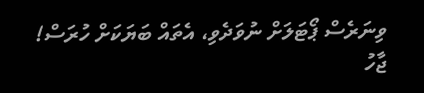ވިނަރެސް ޕޯޓަލަށް ނުވަދެވި، އެތައް ބަޔަކަށް ހުރަސް!
ޖާހު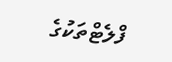ފްލެޓްތަކުގެ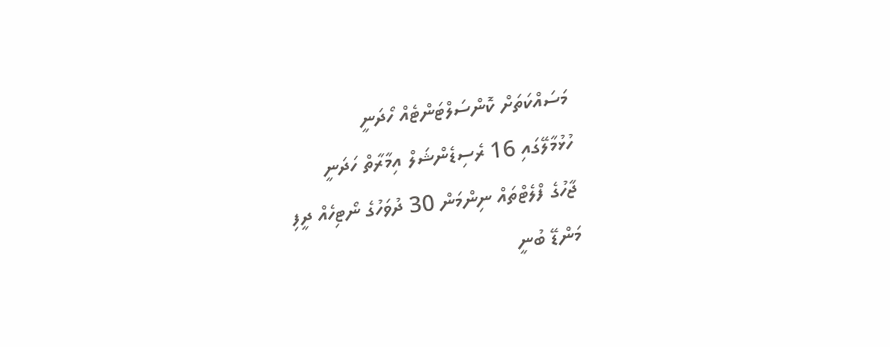މަސައްކަތަށް ކޮންސަލްޓަންޓެއް ހޯދަނީ
ހުޅުމާލޭގައި 16 ރެސިޑެންޝަލް އިމާރާތް ހަދަނީ
ޖާހުގެ ފްލެޓްތައް ނިންމަން 30 ދުވަހުގެ ނޯޓިހެއް ދީފި
މަންޑޭ ބުނީ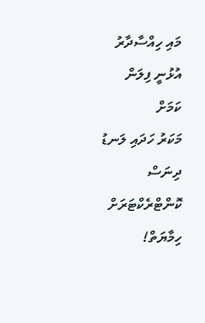މައި ހިއްސާދާރު އުޅުނީ ފިލަން ކަމަށް
މަކަރު ހަދައި ލަނޑު ދިނަސް ކޮންޓްރެކްޓަރަށް ހިމާޔަތް!